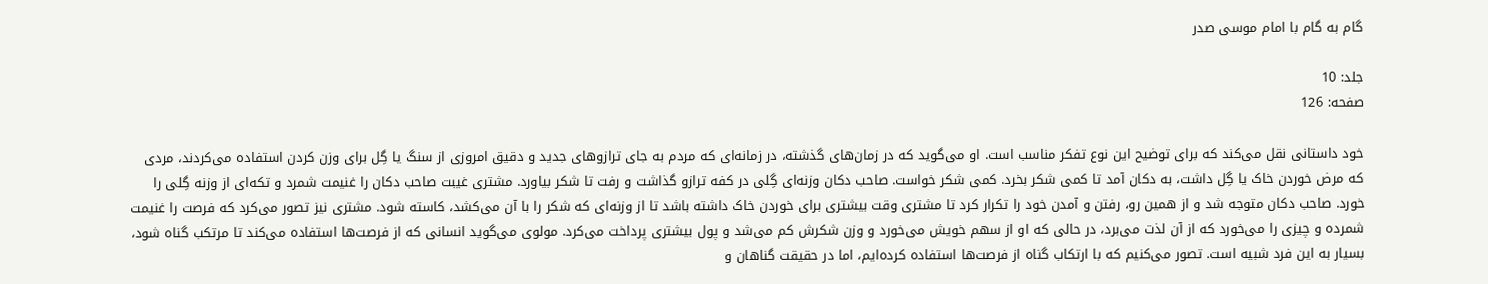گام به گام با امام موسی صدر

جلد: 10
صفحه: 126

خود داستانی نقل می‌کند که برای توضیح این نوع تفکر مناسب است. او می‌گوید که در زمان‌های گذشته، در زمانه‌ای که مردم به جای ترازوهای جدید و دقیق امروزی از سنگ یا گِل برای وزن کردن استفاده می‌کردند، مردی که مرض خوردن خاک یا گِل داشت، به دکان آمد تا کمی شکر بخرد. کمی شکر خواست. صاحب دکان وزنه‌ای گِلی در کفه ترازو گذاشت و رفت تا شکر بیاورد. مشتری غیبت صاحب دکان را غنیمت شمرد و تکه‌ای از وزنه گِلی را خورد. صاحب دکان متوجه شد و از همین رو، رفتن و آمدن خود را تکرار کرد تا مشتری وقت بیشتری برای خوردن خاک داشته باشد تا از وزنه‌ای که شکر را با آن می‌کشد، کاسته شود. مشتری نیز تصور می‌کرد که فرصت را غنیمت شمرده و چیزی را می‌خورد که از آن لذت می‌برد، در حالی که او از سهم خویش می‌خورد و وزن شکرش کم می‌شد و پول بیشتری پرداخت می‌کرد. مولوی می‌گوید انسانی که از فرصت‌ها استفاده می‌کند تا مرتکب گناه شود، بسیار به این فرد شبیه است. تصور می‌کنیم که با ارتکاب گناه از فرصت‌ها استفاده کرده‌ایم، اما در حقیقت گناهان و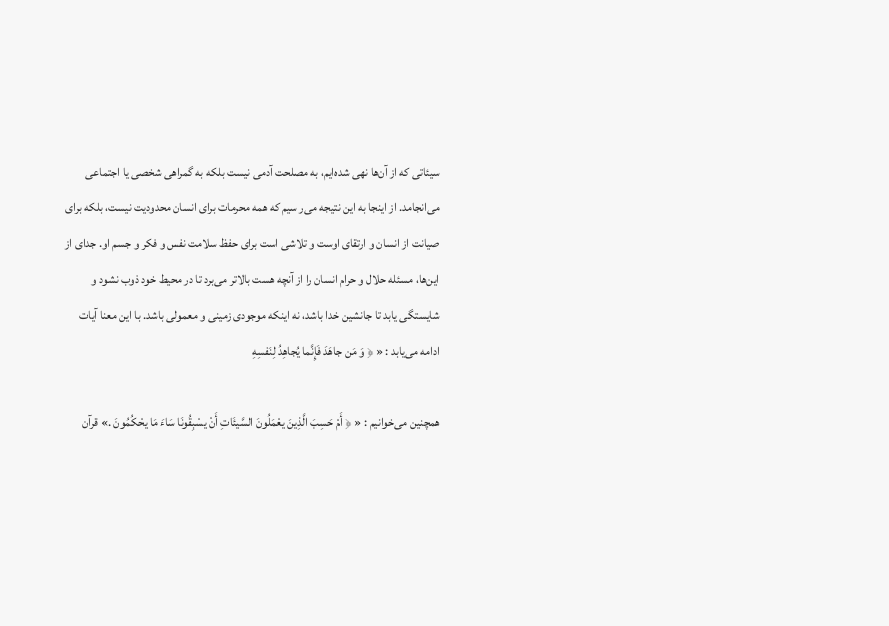سیئاتی که از آن‌ها نهی شده‌ایم، به مصلحت آدمی نیست بلکه به گمراهی شخصی یا اجتماعی می‌انجامد. از اینجا به این نتیجه می‌ر سیم که همه محرمات برای انسان محدودیت نیست، بلکه برای صیانت از انسان و ارتقای اوست و تلاشی است برای حفظ سلامت نفس و فکر و جسم او. جدای از این‌ها، مسئله حلال و حرام انسان را از آنچه هست بالاتر می‌برد تا در محیط خود ذوب نشود و شایستگی یابد تا جانشین خدا باشد، نه اینکه موجودی زمینی و معمولی باشد. با این معنا آیات ادامه می‌یابد : « ﴿ وَ مَن جاهَدَ فَإِنَّما یُجاهِدُ لِنَفسِهِ

همچنین می‌خوانیم : « ﴿ أَمْ حَسِبَ الَّذِینَ یعْمَلُونَ السَّیئَاتِ أَنْ یسْبِقُونَا سَاءَ مَا یحْکُمُونَ .» قرآن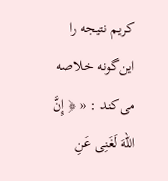کریم نتیجه را این‌گونه خلاصه می‌کند : « ﴿ إِنَّ اللهَ لَغَنِی عَنِ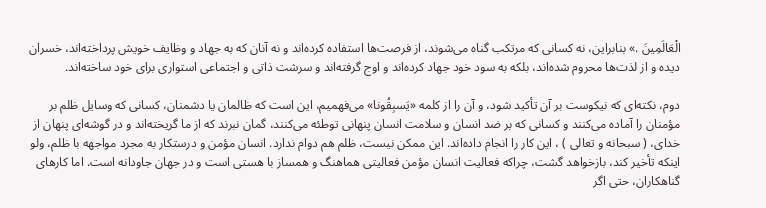الْعَالَمِینَ .» بنابراین، نه کسانی که مرتکب گناه می‌شوند، از فرصت‌ها استفاده کرده‌اند و نه آنان که به جهاد و وظایف خویش پرداخته‌اند، خسران دیده و از لذت‌ها محروم شده‌اند، بلکه به سود خود جهاد کرده‌اند و اوج گرفته‌اند و سرشت ذاتی و اجتماعی استواری برای خود ساخته‌اند.

دوم، نکته‌ای که نیکوست بر آن تأکید شود، و آن را از کلمه «یَسبِقُونا» می‌فهمیم، این است که ظالمان یا دشمنان، کسانی که وسایل ظلم بر مؤمنان را آماده می‌کنند و کسانی که بر ضد انسان و سلامت انسان پنهانی توطئه می‌کنند، گمان نبرند که از ما گریخته‌اند و در گوشه‌ای پنهان از خدای، ( سبحانه و تعالی ) ، این کار را انجام داده‌اند. این ممکن نیست، ظلم هم دوام ندارد. انسان مؤمن و درستکار به مجرد مواجهه با ظلم، ولو اینکه تأخیر کند، بازخواهد گشت، چراکه فعالیت انسان مؤمن فعالیتی هماهنگ و همساز با هستی است و در جهان جاودانه است. اما کارهای گناهکاران، حتی اگر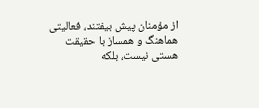از مؤمنان پیش بیفتند، فعالیتی هماهنگ و همساز با حقیقت هستی نیست، بلکه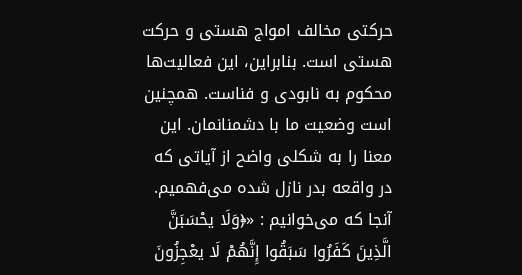حرکتی مخالف امواج هستی و حرکت هستی است. بنابراین، این فعالیت‌ها محکوم به نابودی و فناست. همچنین است وضعیت ما با دشمنانمان. این معنا را به شکلی واضح از آیاتی که در واقعه بدر نازل شده می‌فهمیم. آنجا که می‌خوانیم : «﴿وَلَا یحْسَبَنَّ الَّذِینَ کَفَرُوا سَبَقُوا إِنَّهُمْ لَا یعْجِزُونَ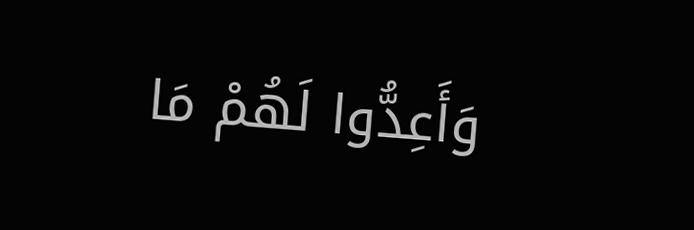وَأَعِدُّوا لَهُمْ مَا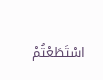اسْتَطَعْتُمْ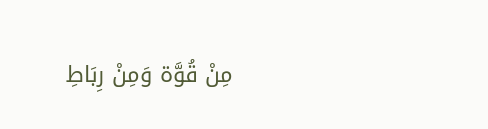مِنْ قُوَّة وَمِنْ رِبَاطِ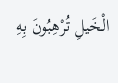الْخَیلِ تُرْهِبُونَ بِهِ